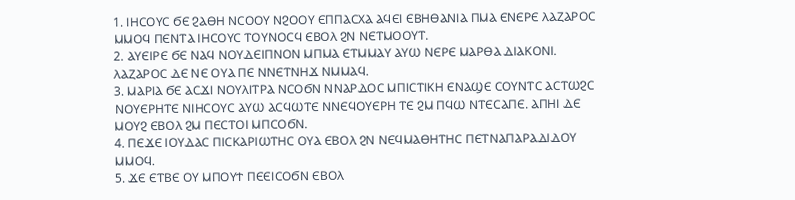1. ⲒⲎⲤⲞⲨⲤ ϬⲈ ϨⲀⲐⲎ ⲚⲤⲞⲞⲨ ⲚϨⲞⲞⲨ ⲈⲠⲠⲀⲤⲬⲀ ⲀϤⲈⲒ ⲈⲂⲎⲐⲀⲚⲒⲀ ⲠⲘⲀ ⲈⲚⲈⲢⲈ ⲖⲀⲌⲀⲢⲞⲤ ⲘⲘⲞϤ ⲠⲈⲚⲦⲀ ⲒⲎⲤⲞⲨⲤ ⲦⲞⲨⲚⲞⲤϤ ⲈⲂⲞⲖ ϨⲚ ⲚⲈⲦⲘⲞⲞⲨⲦ.
2. ⲀⲨⲈⲒⲢⲈ ϬⲈ ⲚⲀϤ ⲚⲞⲨⲆⲈⲒⲠⲚⲞⲚ ⲘⲠⲘⲀ ⲈⲦⲘⲘⲀⲨ ⲀⲨⲰ ⲚⲈⲢⲈ ⲘⲀⲢⲐⲀ ⲆⲒⲀⲔⲞⲚⲒ. ⲖⲀⲌⲀⲢⲞⲤ ⲆⲈ ⲚⲈ ⲞⲨⲀ ⲠⲈ ⲚⲚⲈⲦⲚⲎϪ ⲚⲘⲘⲀϤ.
3. ⲘⲀⲢⲒⲀ ϬⲈ ⲀⲤϪⲒ ⲚⲞⲨⲖⲒⲦⲢⲀ ⲚⲤⲞϬⲚ ⲚⲚⲀⲢⲆⲞⲤ ⲘⲠⲒⲤⲦⲒⲔⲎ ⲈⲚⲀϢⲈ ⲤⲞⲨⲚⲦⲤ ⲀⲤⲦⲰϨⲤ ⲚⲞⲨⲈⲢⲎⲦⲈ ⲚⲒⲎⲤⲞⲨⲤ ⲀⲨⲰ ⲀⲤϤⲰⲦⲈ ⲚⲚⲈϤⲞⲨⲈⲢⲎ ⲦⲈ ϨⲘ ⲠϤⲰ ⲚⲦⲈⲤⲀⲠⲈ. ⲀⲠⲎⲒ ⲆⲈ ⲘⲞⲨϨ ⲈⲂⲞⲖ ϨⲘ ⲠⲈⲤⲦⲞⲒ ⲘⲠⲤⲞϬⲚ.
4. ⲠⲈϪⲈ ⲒⲞⲨⲆⲀⲤ ⲠⲒⲤⲔⲀⲢⲒⲰⲦⲎⲤ ⲞⲨⲀ ⲈⲂⲞⲖ ϨⲚ ⲚⲈϤⲘⲀⲐⲎⲦⲎⲤ ⲠⲈⲦⲚⲀⲠⲀⲢⲀⲆⲒⲆⲞⲨ ⲘⲘⲞϤ.
5. ϪⲈ ⲈⲦⲂⲈ ⲞⲨ ⲘⲠⲞⲨϮ ⲠⲈⲈⲒⲤⲞϬⲚ ⲈⲂⲞⲖ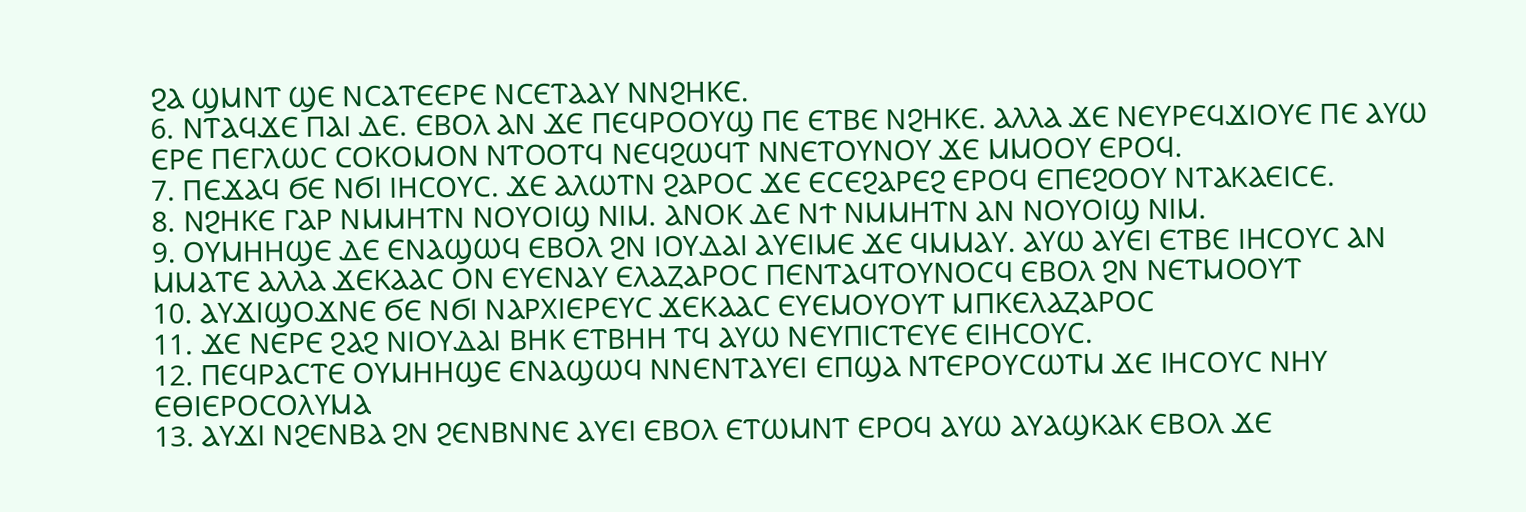ϨⲀ ϢⲘⲚⲦ ϢⲈ ⲚⲤⲀⲦⲈⲈⲢⲈ ⲚⲤⲈⲦⲀⲀⲨ ⲚⲚϨⲎⲔⲈ.
6. ⲚⲦⲀϤϪⲈ ⲠⲀⲒ ⲆⲈ. ⲈⲂⲞⲖ ⲀⲚ ϪⲈ ⲠⲈϤⲢⲞⲞⲨϢ ⲠⲈ ⲈⲦⲂⲈ ⲚϨⲎⲔⲈ. ⲀⲖⲖⲀ ϪⲈ ⲚⲈⲨⲢⲈϤϪⲒⲞⲨⲈ ⲠⲈ ⲀⲨⲰ ⲈⲢⲈ ⲠⲈⲄⲖⲰⲤ ⲤⲞⲔⲞⲘⲞⲚ ⲚⲦⲞⲞⲦϤ ⲚⲈϤϨⲰϤⲦ ⲚⲚⲈⲦⲞⲨⲚⲞⲨ ϪⲈ ⲘⲘⲞⲞⲨ ⲈⲢⲞϤ.
7. ⲠⲈϪⲀϤ ϬⲈ ⲚϬⲒ ⲒⲎⲤⲞⲨⲤ. ϪⲈ ⲀⲖⲰⲦⲚ ϨⲀⲢⲞⲤ ϪⲈ ⲈⲤⲈϨⲀⲢⲈϨ ⲈⲢⲞϤ ⲈⲠⲈϨⲞⲞⲨ ⲚⲦⲀⲔⲀⲈⲒⲤⲈ.
8. ⲚϨⲎⲔⲈ ⲄⲀⲢ ⲚⲘⲘⲎⲦⲚ ⲚⲞⲨⲞⲒϢ ⲚⲒⲘ. ⲀⲚⲞⲔ ⲆⲈ ⲚϮ ⲚⲘⲘⲎⲦⲚ ⲀⲚ ⲚⲞⲨⲞⲒϢ ⲚⲒⲘ.
9. ⲞⲨⲘⲎⲎϢⲈ ⲆⲈ ⲈⲚⲀϢⲰϤ ⲈⲂⲞⲖ ϨⲚ ⲒⲞⲨⲆⲀⲒ ⲀⲨⲈⲒⲘⲈ ϪⲈ ϤⲘⲘⲀⲨ. ⲀⲨⲰ ⲀⲨⲈⲒ ⲈⲦⲂⲈ ⲒⲎⲤⲞⲨⲤ ⲀⲚ ⲘⲘⲀⲦⲈ ⲀⲖⲖⲀ ϪⲈⲔⲀⲀⲤ ⲞⲚ ⲈⲨⲈⲚⲀⲨ ⲈⲖⲀⲌⲀⲢⲞⲤ ⲠⲈⲚⲦⲀϤⲦⲞⲨⲚⲞⲤϤ ⲈⲂⲞⲖ ϨⲚ ⲚⲈⲦⲘⲞⲞⲨⲦ
10. ⲀⲨϪⲒϢⲞϪⲚⲈ ϬⲈ ⲚϬⲒ ⲚⲀⲢⲬⲒⲈⲢⲈⲨⲤ ϪⲈⲔⲀⲀⲤ ⲈⲨⲈⲘⲞⲨⲞⲨⲦ ⲘⲠⲔⲈⲖⲀⲌⲀⲢⲞⲤ
11. ϪⲈ ⲚⲈⲢⲈ ϨⲀϨ ⲚⲒⲞⲨⲆⲀⲒ ⲂⲎⲔ ⲈⲦⲂⲎⲎ ⲦϤ ⲀⲨⲰ ⲚⲈⲨⲠⲒⲤⲦⲈⲨⲈ ⲈⲒⲎⲤⲞⲨⲤ.
12. ⲠⲈϤⲢⲀⲤⲦⲈ ⲞⲨⲘⲎⲎϢⲈ ⲈⲚⲀϢⲰϤ ⲚⲚⲈⲚⲦⲀⲨⲈⲒ ⲈⲠϢⲀ ⲚⲦⲈⲢⲞⲨⲤⲰⲦⲘ ϪⲈ ⲒⲎⲤⲞⲨⲤ ⲚⲎⲨ ⲈⲐⲒⲈⲢⲞⲤⲞⲖⲨⲘⲀ
13. ⲀⲨϪⲒ ⲚϨⲈⲚⲂⲀ ϨⲚ ϨⲈⲚⲂⲚⲚⲈ ⲀⲨⲈⲒ ⲈⲂⲞⲖ ⲈⲦⲰⲘⲚⲦ ⲈⲢⲞϤ ⲀⲨⲰ ⲀⲨⲀϢⲔⲀⲔ ⲈⲂⲞⲖ ϪⲈ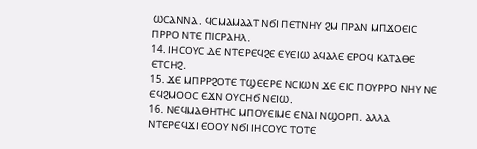ⲰⲤⲀⲚⲚⲀ. ϤⲤⲘⲀⲘⲀⲀⲦ ⲚϬⲒ ⲠⲈⲦⲚⲎⲨ ϨⲘ ⲠⲢⲀⲚ ⲘⲠϪⲞⲈⲒⲤ ⲠⲢⲢⲞ ⲚⲦⲈ ⲠⲒⲤⲢⲀⲎⲖ.
14. ⲒⲎⲤⲞⲨⲤ ⲆⲈ ⲚⲦⲈⲢⲈϤϨⲈ ⲈⲨⲈⲒⲰ ⲀϤⲀⲖⲈ ⲈⲢⲞϤ ⲔⲀⲦⲀⲐⲈ ⲈⲦⲤⲎϨ.
15. ϪⲈ ⲘⲠⲢⲢϨⲞⲦⲈ ⲦϢⲈⲈⲢⲈ ⲚⲤⲒⲰⲚ ϪⲈ ⲈⲒⲤ ⲠⲞⲨⲢⲢⲞ ⲚⲎⲨ ⲚⲈ ⲈϤϨⲘⲞⲞⲤ ⲈϪⲚ ⲞⲨⲤⲎϬ ⲚⲈⲒⲰ.
16. ⲚⲈϤⲘⲀⲐⲎⲦⲎⲤ ⲘⲠⲞⲨⲈⲒⲘⲈ ⲈⲚⲀⲒ ⲚϢⲞⲢⲠ. ⲀⲖⲖⲀ ⲚⲦⲈⲢⲈϤϪⲒ ⲈⲞⲞⲨ ⲚϬⲒ ⲒⲎⲤⲞⲨⲤ ⲦⲞⲦⲈ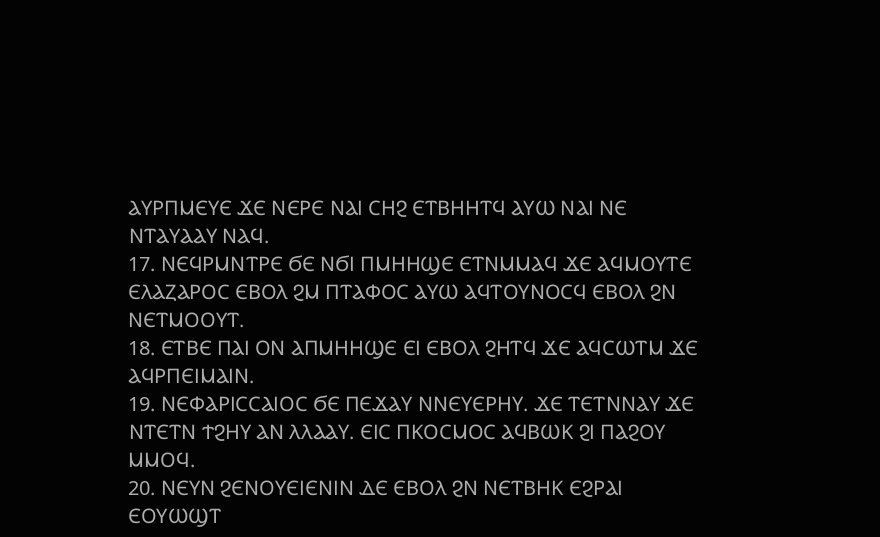ⲀⲨⲢⲠⲘⲈⲨⲈ ϪⲈ ⲚⲈⲢⲈ ⲚⲀⲒ ⲤⲎϨ ⲈⲦⲂⲎⲎⲦϤ ⲀⲨⲰ ⲚⲀⲒ ⲚⲈ ⲚⲦⲀⲨⲀⲀⲨ ⲚⲀϤ.
17. ⲚⲈϤⲢⲘⲚⲦⲢⲈ ϬⲈ ⲚϬⲒ ⲠⲘⲎⲎϢⲈ ⲈⲦⲚⲘⲘⲀϤ ϪⲈ ⲀϤⲘⲞⲨⲦⲈ ⲈⲖⲀⲌⲀⲢⲞⲤ ⲈⲂⲞⲖ ϨⲘ ⲠⲦⲀⲪⲞⲤ ⲀⲨⲰ ⲀϤⲦⲞⲨⲚⲞⲤϤ ⲈⲂⲞⲖ ϨⲚ ⲚⲈⲦⲘⲞⲞⲨⲦ.
18. ⲈⲦⲂⲈ ⲠⲀⲒ ⲞⲚ ⲀⲠⲘⲎⲎϢⲈ ⲈⲒ ⲈⲂⲞⲖ ϨⲎⲦϤ ϪⲈ ⲀϤⲤⲰⲦⲘ ϪⲈ ⲀϤⲢⲠⲈⲒⲘⲀⲒⲚ.
19. ⲚⲈⲪⲀⲢⲒⲤⲤⲀⲒⲞⲤ ϬⲈ ⲠⲈϪⲀⲨ ⲚⲚⲈⲨⲈⲢⲎⲨ. ϪⲈ ⲦⲈⲦⲚⲚⲀⲨ ϪⲈ ⲚⲦⲈⲦⲚ ϮϨⲎⲨ ⲀⲚ ⲖⲖⲀⲀⲨ. ⲈⲒⲤ ⲠⲔⲞⲤⲘⲞⲤ ⲀϤⲂⲰⲔ ϨⲒ ⲠⲀϨⲞⲨ ⲘⲘⲞϤ.
20. ⲚⲈⲨⲚ ϨⲈⲚⲞⲨⲈⲒⲈⲚⲒⲚ ⲆⲈ ⲈⲂⲞⲖ ϨⲚ ⲚⲈⲦⲂⲎⲔ ⲈϨⲢⲀⲒ ⲈⲞⲨⲰϢⲦ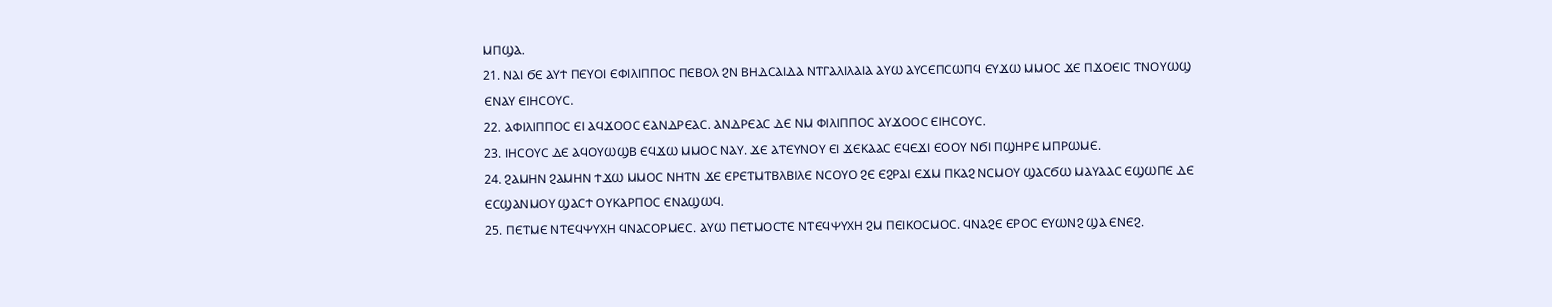ⲘⲠϢⲀ.
21. ⲚⲀⲒ ϬⲈ ⲀⲨϮ ⲠⲈⲨⲞⲒ ⲈⲪⲒⲖⲒⲠⲠⲞⲤ ⲠⲈⲂⲞⲖ ϨⲚ ⲂⲎⲆⲤⲀⲒⲆⲀ ⲚⲦⲄⲀⲖⲒⲖⲀⲒⲀ ⲀⲨⲰ ⲀⲨⲤⲈⲠⲤⲰⲠϤ ⲈⲨϪⲰ ⲘⲘⲞⲤ ϪⲈ ⲠϪⲞⲈⲒⲤ ⲦⲚⲞⲨⲰϢ ⲈⲚⲀⲨ ⲈⲒⲎⲤⲞⲨⲤ.
22. ⲀⲪⲒⲖⲒⲠⲠⲞⲤ ⲈⲒ ⲀϤϪⲞⲞⲤ ⲈⲀⲚⲆⲢⲈⲀⲤ. ⲀⲚⲆⲢⲈⲀⲤ ⲆⲈ ⲚⲘ ⲪⲒⲖⲒⲠⲠⲞⲤ ⲀⲨϪⲞⲞⲤ ⲈⲒⲎⲤⲞⲨⲤ.
23. ⲒⲎⲤⲞⲨⲤ ⲆⲈ ⲀϤⲞⲨⲰϢⲂ ⲈϤϪⲰ ⲘⲘⲞⲤ ⲚⲀⲨ. ϪⲈ ⲀⲦⲈⲨⲚⲞⲨ ⲈⲒ ϪⲈⲔⲀⲀⲤ ⲈϤⲈϪⲒ ⲈⲞⲞⲨ ⲚϬⲒ ⲠϢⲎⲢⲈ ⲘⲠⲢⲰⲘⲈ.
24. ϨⲀⲘⲎⲚ ϨⲀⲘⲎⲚ ϮϪⲰ ⲘⲘⲞⲤ ⲚⲎⲦⲚ ϪⲈ ⲈⲢⲈⲦⲘⲦⲂⲖⲂⲒⲖⲈ ⲚⲤⲞⲨⲞ ϨⲈ ⲈϨⲢⲀⲒ ⲈϪⲘ ⲠⲔⲀϨ ⲚⲤⲘⲞⲨ ϢⲀⲤϬⲰ ⲘⲀⲨⲀⲀⲤ ⲈϢⲰⲠⲈ ⲆⲈ ⲈⲤϢⲀⲚⲘⲞⲨ ϢⲀⲤϮ ⲞⲨⲔⲀⲢⲠⲞⲤ ⲈⲚⲀϢⲰϤ.
25. ⲠⲈⲦⲘⲈ ⲚⲦⲈϤⲮⲨⲬⲎ ϤⲚⲀⲤⲞⲢⲘⲈⲤ. ⲀⲨⲰ ⲠⲈⲦⲘⲞⲤⲦⲈ ⲚⲦⲈϤⲮⲨⲬⲎ ϨⲘ ⲠⲈⲒⲔⲞⲤⲘⲞⲤ. ϤⲚⲀϨⲈ ⲈⲢⲞⲤ ⲈⲨⲰⲚϨ ϢⲀ ⲈⲚⲈϨ.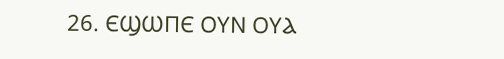26. ⲈϢⲰⲠⲈ ⲞⲨⲚ ⲞⲨⲀ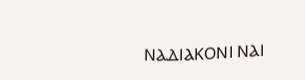ⲚⲀⲆⲒⲀⲔⲞⲚⲒ ⲚⲀⲒ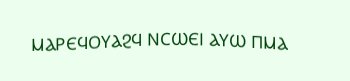ⲘⲀⲢⲈϤⲞⲨⲀϨϤ ⲚⲤⲰⲈⲒ ⲀⲨⲰ ⲠⲘⲀ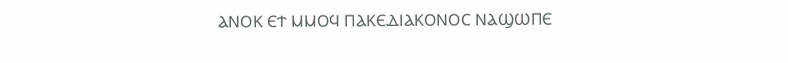ⲀⲚⲞⲔ ⲈϮ ⲘⲘⲞϤ ⲠⲀⲔⲈⲆⲒⲀⲔⲞⲚⲞⲤ ⲚⲀϢⲰⲠⲈ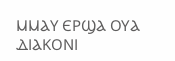ⲘⲘⲀⲨ ⲈⲢϢⲀ ⲞⲨⲀ ⲆⲒⲀⲔⲞⲚⲒ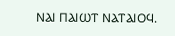ⲚⲀⲒ ⲠⲀⲒⲰⲦ ⲚⲀⲦⲀⲒⲞϤ.